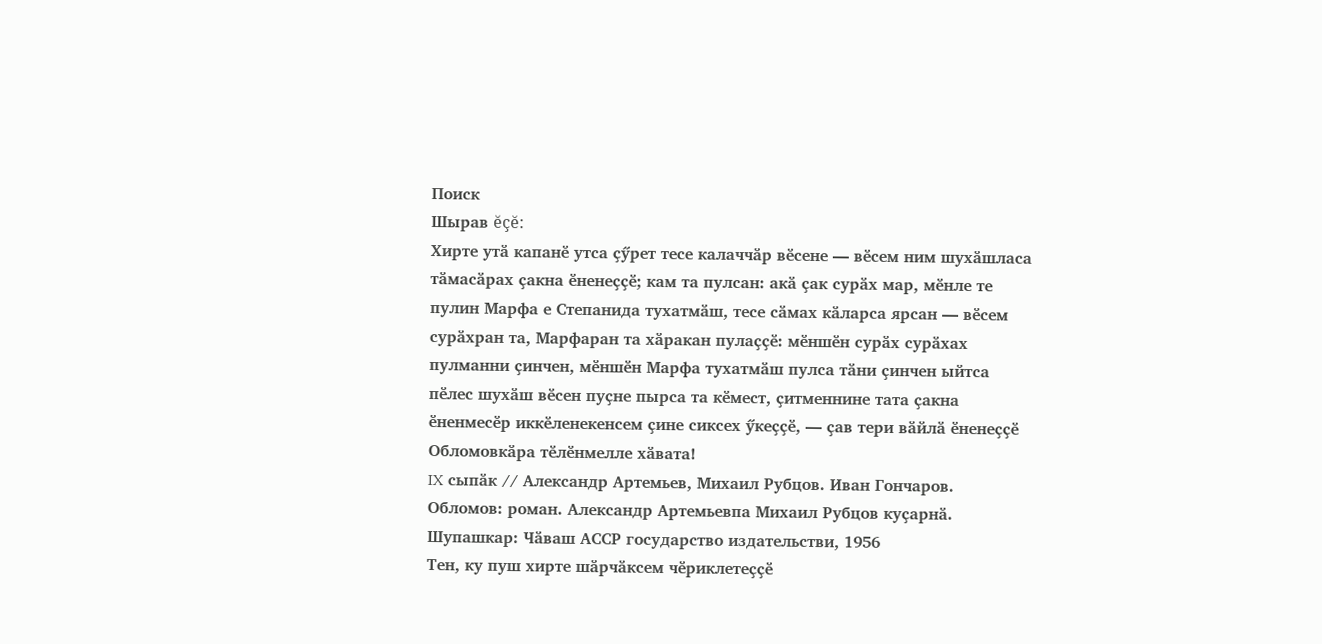Поиск
Шырав ĕçĕ:
Хирте утӑ капанӗ утса ҫӳрет тесе калаччӑр вӗсене — вӗсем ним шухӑшласа тӑмасӑрах ҫакна ӗненеҫҫӗ; кам та пулсан: акӑ ҫак сурӑх мар, мӗнле те пулин Марфа е Степанида тухатмӑш, тесе сӑмах кӑларса ярсан — вӗсем сурӑхран та, Марфаран та хӑракан пулаҫҫӗ: мӗншӗн сурӑх сурӑхах пулманни ҫинчен, мӗншӗн Марфа тухатмӑш пулса тӑни ҫинчен ыйтса пӗлес шухӑш вӗсен пуҫне пырса та кӗмест, ҫитменнине тата ҫакна ӗненмесӗр иккӗленекенсем ҫине сиксех ӳкеҫҫӗ, — ҫав тери вӑйлӑ ӗненеҫҫӗ Обломовкӑра тӗлӗнмелле хӑвата!
IX сыпӑк // Александр Артемьев, Михаил Рубцов. Иван Гончаров. Обломов: роман. Александр Артемьевпа Михаил Рубцов куҫарнӑ. Шупашкар: Чӑваш АССР государство издательстви, 1956
Тен, ку пуш хирте шӑрчӑксем чӗриклетеҫҫӗ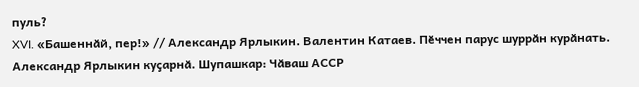пуль?
XVI. «Башеннӑй, пер!» // Александр Ярлыкин. Валентин Катаев. Пӗччен парус шуррӑн курӑнать. Александр Ярлыкин куҫарнӑ. Шупашкар: Чӑваш АССР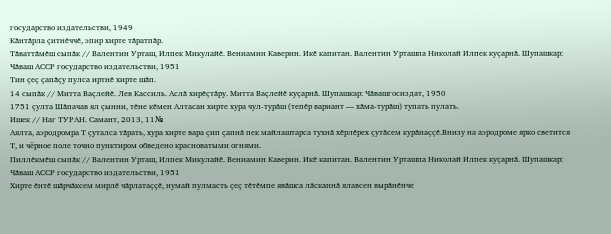государство издательстви, 1949
Кӑнтӑрла ҫитнӗччӗ, эпир хирте тӑратпӑр.
Тӑваттӑмӗш сыпӑк // Валентин Урташ, Илпек Микулайӗ. Вениамин Каверин. Икӗ капитан. Валентин Урташпа Николай Илпек куҫарнӑ. Шупашкар: Чӑваш АССР государство издательстви, 1951
Тин ҫеҫ ҫапӑҫу пулса иртнӗ хирте шӑп.
14 сыпӑк // Митта Ваҫлейӗ. Лев Кассиль. Аслӑ хирӗҫтӑру. Митта Ваҫлейӗ куҫарнӑ. Шупашкар: Чӑвашгосиздат, 1950
1751 ҫулта Шӑпачав ял ҫынни, тӗне кӗмен Алтасан хирте хура чул-турӑш (тепӗр вариант — хӑма-турӑш) тупать пулать.
Ишек // Наг ТУРАН. Самант, 2013, 11№
Аялта, аэродромра Т ҫуталса тӑрать, хура хирте вара ҫип ҫапнӑ пек майлаштарса тухнӑ хӗрлӗрех ҫутӑсем курӑнаҫҫӗ.Внизу на аэродроме ярко светится Т, и чёрное поле точно пунктиром обведено красноватыми огнями.
Пиллӗкмӗш сыпӑк // Валентин Урташ, Илпек Микулайӗ. Вениамин Каверин. Икӗ капитан. Валентин Урташпа Николай Илпек куҫарнӑ. Шупашкар: Чӑваш АССР государство издательстви, 1951
Хирте ӗнтӗ шӑрчӑксем мирлӗ чӑрлатаҫҫӗ, нумай пулмасть ҫеҫ тӗтӗмпе явӑшса лӑсканнӑ ялавсен вырӑнӗнче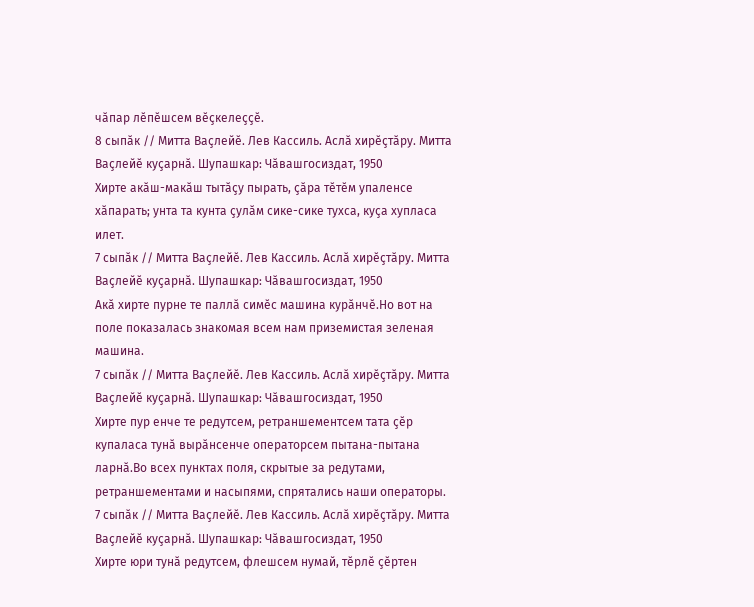чӑпар лӗпӗшсем вӗҫкелеҫҫӗ.
8 сыпӑк // Митта Ваҫлейӗ. Лев Кассиль. Аслӑ хирӗҫтӑру. Митта Ваҫлейӗ куҫарнӑ. Шупашкар: Чӑвашгосиздат, 1950
Хирте акӑш-макӑш тытӑҫу пырать, ҫӑра тӗтӗм упаленсе хӑпарать; унта та кунта ҫулӑм сике-сике тухса, куҫа хупласа илет.
7 сыпӑк // Митта Ваҫлейӗ. Лев Кассиль. Аслӑ хирӗҫтӑру. Митта Ваҫлейӗ куҫарнӑ. Шупашкар: Чӑвашгосиздат, 1950
Акӑ хирте пурне те паллӑ симӗс машина курӑнчӗ.Но вот на поле показалась знакомая всем нам приземистая зеленая машина.
7 сыпӑк // Митта Ваҫлейӗ. Лев Кассиль. Аслӑ хирӗҫтӑру. Митта Ваҫлейӗ куҫарнӑ. Шупашкар: Чӑвашгосиздат, 1950
Хирте пур енче те редутсем, ретраншементсем тата ҫӗр купаласа тунӑ вырӑнсенче операторсем пытана-пытана ларнӑ.Во всех пунктах поля, скрытые за редутами, ретраншементами и насыпями, спрятались наши операторы.
7 сыпӑк // Митта Ваҫлейӗ. Лев Кассиль. Аслӑ хирӗҫтӑру. Митта Ваҫлейӗ куҫарнӑ. Шупашкар: Чӑвашгосиздат, 1950
Хирте юри тунӑ редутсем, флешсем нумай, тӗрлӗ ҫӗртен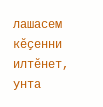лашасем кӗҫенни илтӗнет, унта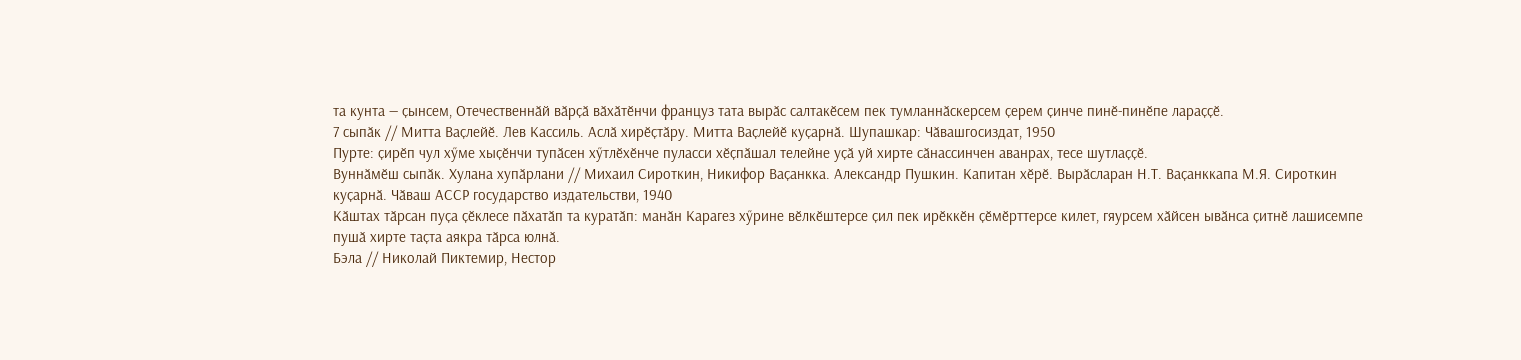та кунта — ҫынсем, Отечественнӑй вӑрҫӑ вӑхӑтӗнчи француз тата вырӑс салтакӗсем пек тумланнӑскерсем ҫерем ҫинче пинӗ-пинӗпе лараҫҫӗ.
7 сыпӑк // Митта Ваҫлейӗ. Лев Кассиль. Аслӑ хирӗҫтӑру. Митта Ваҫлейӗ куҫарнӑ. Шупашкар: Чӑвашгосиздат, 1950
Пурте: ҫирӗп чул хӳме хыҫӗнчи тупӑсен хӳтлӗхӗнче пуласси хӗҫпӑшал телейне уҫӑ уй хирте сӑнассинчен аванрах, тесе шутлаҫҫӗ.
Вуннӑмӗш сыпӑк. Хулана хупӑрлани // Михаил Сироткин, Никифор Ваҫанкка. Александр Пушкин. Капитан хӗрӗ. Вырӑсларан Н.Т. Ваҫанккапа М.Я. Сироткин куҫарнӑ. Чӑваш АССР государство издательстви, 1940
Кӑштах тӑрсан пуҫа ҫӗклесе пӑхатӑп та куратӑп: манӑн Карагез хӳрине вӗлкӗштерсе ҫил пек ирӗккӗн ҫӗмӗрттерсе килет, гяурсем хӑйсен ывӑнса ҫитнӗ лашисемпе пушӑ хирте таҫта аякра тӑрса юлнӑ.
Бэла // Николай Пиктемир, Нестор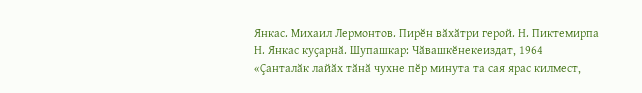Янкас. Михаил Лермонтов. Пирӗн вӑхӑтри герой. Н. Пиктемирпа Н. Янкас куҫарнӑ. Шупашкар: Чӑвашкӗнекеиздат, 1964
«Ҫанталӑк лайӑх тӑнӑ чухне пӗр минута та сая ярас килмест,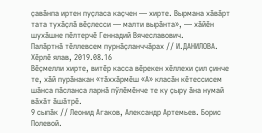ҫавӑнпа иртен пуҫласа каҫчен — хирте. Вырмана хӑвӑрт тата тухӑҫлӑ вӗҫлесси — малти вырӑнта», — хӑйӗн шухӑшне пӗлтерчӗ Геннадий Вячеславович.
Палӑртнӑ тӗллевсем пурнӑҫланччӑрах // И.ДАНИЛОВА. Хӗрлӗ ялав, 2019.08.16
Вӗҫмелли хирте, витӗр касса вӗрекен хӗллехи ҫил ҫинче те, хӑй пурӑнакан «тӑххӑрмӗш «А» класӑн кӗтессисем шӑнса пӑсланса ларнӑ пӳлӗмӗнче те ку ҫыру ӑна нумай вӑхӑт ӑшӑтрӗ.
9 сыпӑк // Леонид Агаков, Александр Артемьев. Борис Полевой.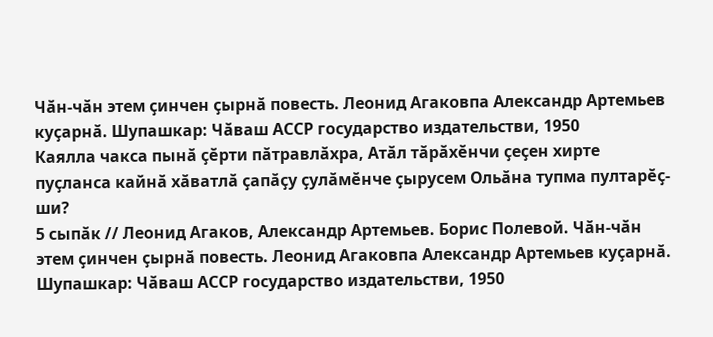Чӑн-чӑн этем ҫинчен ҫырнӑ повесть. Леонид Агаковпа Александр Артемьев куҫарнӑ. Шупашкар: Чӑваш АССР государство издательстви, 1950
Каялла чакса пынӑ ҫӗрти пӑтравлӑхра, Атӑл тӑрӑхӗнчи ҫеҫен хирте пуҫланса кайнӑ хӑватлӑ ҫапӑҫу ҫулӑмӗнче ҫырусем Ольӑна тупма пултарӗҫ-ши?
5 сыпӑк // Леонид Агаков, Александр Артемьев. Борис Полевой. Чӑн-чӑн этем ҫинчен ҫырнӑ повесть. Леонид Агаковпа Александр Артемьев куҫарнӑ. Шупашкар: Чӑваш АССР государство издательстви, 1950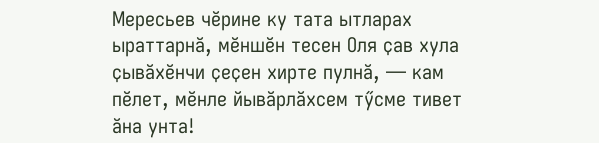Мересьев чӗрине ку тата ытларах ыраттарнӑ, мӗншӗн тесен Оля ҫав хула ҫывӑхӗнчи ҫеҫен хирте пулнӑ, — кам пӗлет, мӗнле йывӑрлӑхсем тӳсме тивет ӑна унта!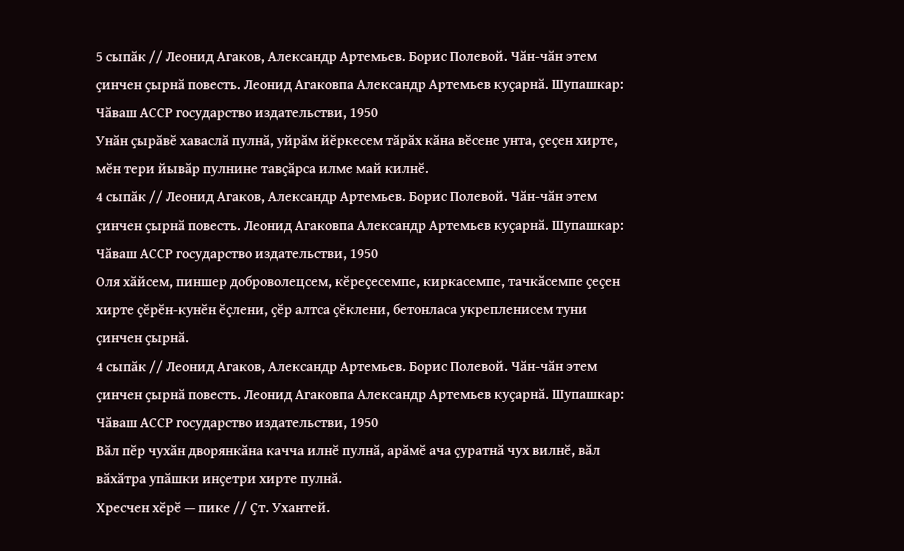5 сыпӑк // Леонид Агаков, Александр Артемьев. Борис Полевой. Чӑн-чӑн этем ҫинчен ҫырнӑ повесть. Леонид Агаковпа Александр Артемьев куҫарнӑ. Шупашкар: Чӑваш АССР государство издательстви, 1950
Унӑн ҫырӑвӗ хаваслӑ пулнӑ, уйрӑм йӗркесем тӑрӑх кӑна вӗсене унта, ҫеҫен хирте, мӗн тери йывӑр пулнине тавҫӑрса илме май килнӗ.
4 сыпӑк // Леонид Агаков, Александр Артемьев. Борис Полевой. Чӑн-чӑн этем ҫинчен ҫырнӑ повесть. Леонид Агаковпа Александр Артемьев куҫарнӑ. Шупашкар: Чӑваш АССР государство издательстви, 1950
Оля хӑйсем, пиншер доброволецсем, кӗреҫесемпе, киркасемпе, тачкӑсемпе ҫеҫен хирте ҫӗрӗн-кунӗн ӗҫлени, ҫӗр алтса ҫӗклени, бетонласа укрепленисем туни ҫинчен ҫырнӑ.
4 сыпӑк // Леонид Агаков, Александр Артемьев. Борис Полевой. Чӑн-чӑн этем ҫинчен ҫырнӑ повесть. Леонид Агаковпа Александр Артемьев куҫарнӑ. Шупашкар: Чӑваш АССР государство издательстви, 1950
Вӑл пӗр чухӑн дворянкӑна качча илнӗ пулнӑ, арӑмӗ ача ҫуратнӑ чух вилнӗ, вӑл вӑхӑтра упӑшки инҫетри хирте пулнӑ.
Хресчен хӗрӗ — пике // Ҫт. Ухантей.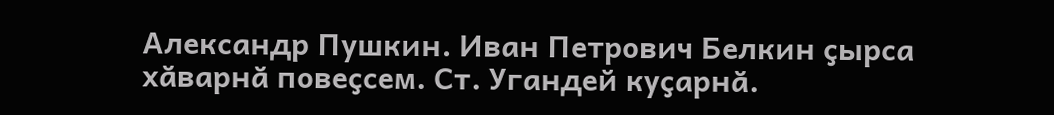Александр Пушкин. Иван Петрович Белкин ҫырса хӑварнӑ повеҫсем. Ст. Угандей куҫарнӑ.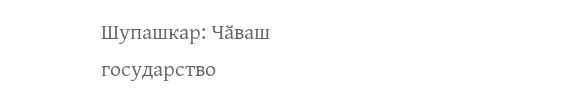Шупашкар: Чӑваш государство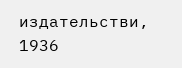издательстви, 1936